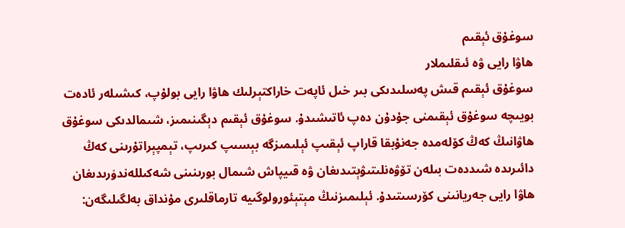سوغۇق ئېقىم
ھاۋا رايى ۋە ئىقلىملار
سوغۇق ئېقىم قىش پەسلىدىكى بىر خىل ئاپەت خاراكتېرلىك ھاۋا رايى بولۇپ، كىشىلەر ئادەت بويىچە سوغۇق ئېقىمنى جۇدۇن دەپ ئاتىشىدۇ. سوغۇق ئېقىم دېگىنىمىز، شىمالدىكى سوغۇق ھاۋانىڭ كەڭ كۆلەمدە جەنۇبقا قاراپ ئېقىپ ئېلىمىزگە بېسىپ كىرىپ، تېمپېراتۇرىنى كەڭ دائىرىدە شىددەت بىلەن تۆۋەنلىتىۋېتىدىغان ۋە قىيپاش شىمال بورىنىنى شەكىللەندۈرىدىغان ھاۋا رايى جەريانىنى كۆرسىتىدۇ. ئېلىمىزنىڭ مېتېئورولوگىيە تارماقلىرى مۇنداق بەلگىلىگەن: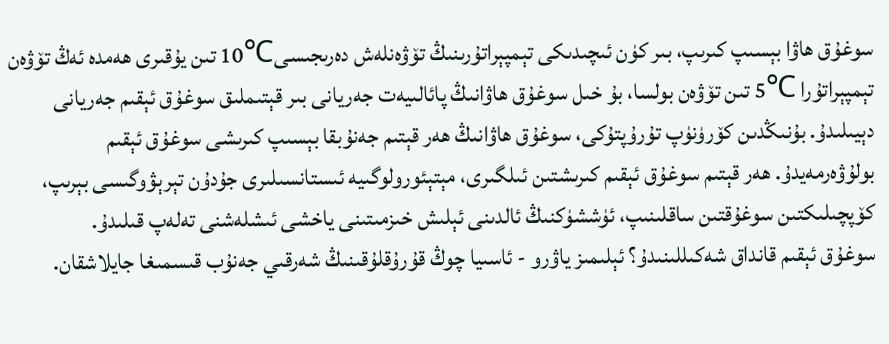سوغۇق ھاۋا بېسىپ كىرىپ، بىر كۈن ئىچىدىكى تېمپېراتۇرىنىڭ تۆۋەنلەش دەرىجىسى℃10 تىن يۇقىرى ھەمدە ئەڭ تۆۋەن تېمپېراتۇرا ℃5 تىن تۆۋەن بولسا، بۇ خىل سوغۇق ھاۋانىڭ پائالىيەت جەريانى بىر قېتىملىق سوغۇق ئېقىم جەريانى دېيىلىدۇ. بۇنىڭدىن كۆرۈنۈپ تۇرۇپتۇكى، سوغۇق ھاۋانىڭ ھەر قېتىم جەنۇبقا بېسىپ كىرىشى سوغۇق ئېقىم بولۇۋەرمەيدۇ. ھەر قېتىم سوغۇق ئېقىم كىرىشتىن ئىلگىرى، مېتېئورولوگىيە ئىستانسىلىرى جۇدۇن تېرېۋوگىسى بېرىپ، كۆپچىلىكتىن سوغۇقتىن ساقلىنىپ، ئۈششۈكنىڭ ئالدىنى ئېلىش خىزمىتىنى ياخشى ئىشلەشنى تەلەپ قىلىدۇ.
سوغۇق ئېقىم قانداق شەكىللىنىدۇ؟ ئېلىمىز ياۋرو - ئاسىيا چوڭ قۇرۇقلۇقىنىڭ شەرقىي جەنۇب قىسمىغا جايلاشقان.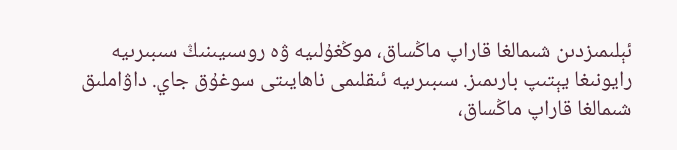ئېلىمىزدىن شىمالغا قاراپ ماڭساق، موڭغۇلىيە ۋە روسىيىنىڭ سىبىرىيە رايونىغا يېتىپ بارىمىز. سىبىرىيە ئىقلىمى ناھايىتى سوغۇق جاي. داۋاملىق شىمالغا قاراپ ماڭساق،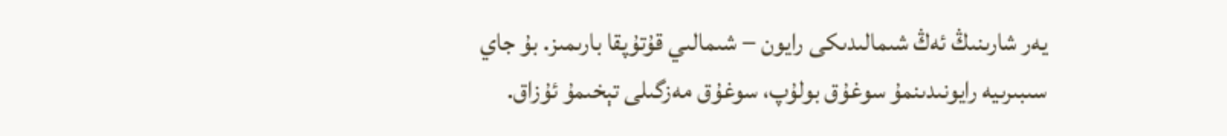يەر شارىنىڭ ئەڭ شىمالىدىكى رايون − شىمالىي قۇتۇپقا بارىمىز. بۇ جاي سىبىرىيە رايونىدىنمۇ سوغۇق بولۇپ، سوغۇق مەزگىلى تېخىمۇ ئۇزاق.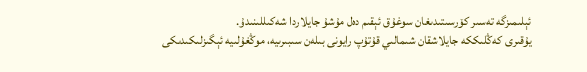ئېلىمىزگە تەسىر كۆرسىتىدىغان سوغۇق ئېقىم دەل مۇشۇ جايلاردا شەكىللىنىدۇ.
يۇقىرى كەڭلىككە جايلاشقان شىمالىي قۇتۇپ رايونى بىلەن سىبىرىيە، موڭغۇلىيە ئېگىزلىكىدىكى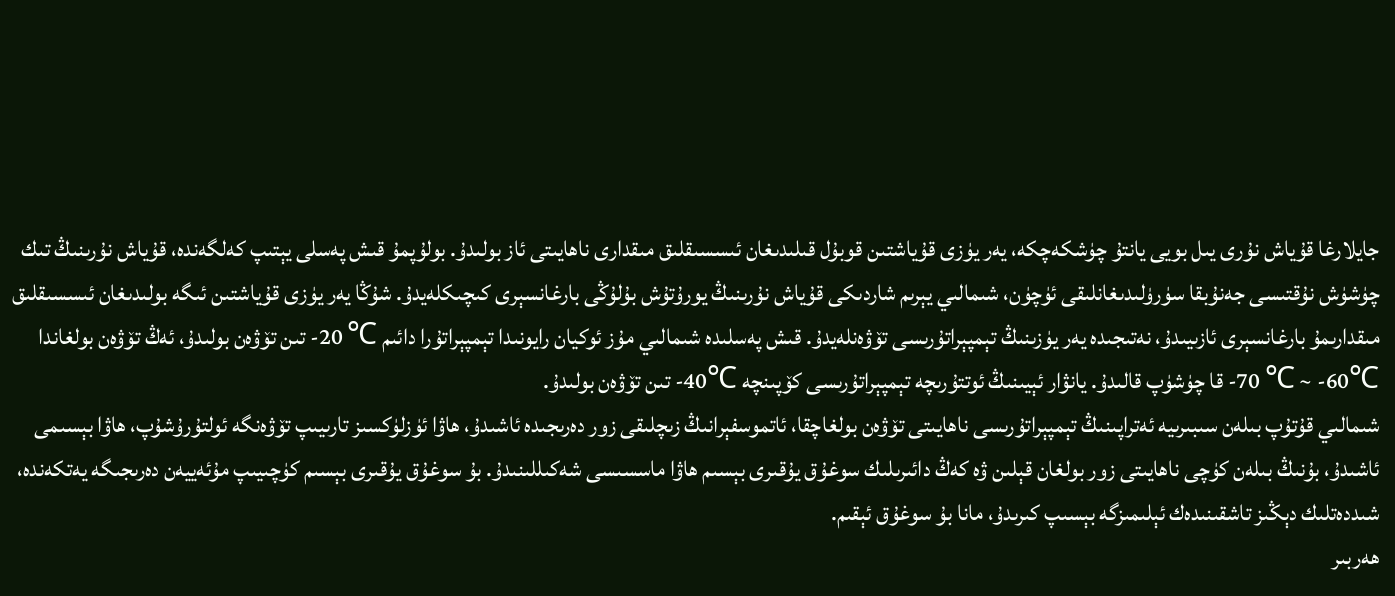جايلارغا قۇياش نۇرى يىل بويى يانتۇ چۈشكەچكە، يەر يۈزى قۇياشتىن قوبۇل قىلىدىغان ئىسسىقلىق مىقدارى ناھايىتى ئاز بولىدۇ. بولۇپمۇ قىش پەسلى يېتىپ كەلگەندە، قۇياش نۇرىنىڭ تىك چۈشۈش نۇقتىسى جەنۇبقا سۈرۈلىدىغانلىقى ئۈچۈن، شىمالىي يېرىم شاردىكى قۇياش نۇرىنىڭ يورۇتۇش بۇلۇڭى بارغانسېرى كىچىكلەيدۇ. شۇڭا يەر يۈزى قۇياشتىن ئىگە بولىدىغان ئىسسىقلىق مىقدارىمۇ بارغانسېرى ئازىيىدۇ، نەتىجىدە يەر يۈزىنىڭ تېمپېراتۇرىسى تۆۋەنلەيدۇ. قىش پەسلىدە شىمالىي مۇز ئوكيان رايونىدا تېمپېراتۇرا دائىم ℃ 20- تىن تۆۋەن بولىدۇ، ئەڭ تۆۋەن بولغاندا ℃60- ~ ℃ 70- قا چۈشۈپ قالىدۇ. يانۋار ئېيىنىڭ ئوتتۇرىچە تېمپېراتۇرىسى كۆپىنچە ℃40- تىن تۆۋەن بولىدۇ.
شىمالىي قۇتۇپ بىلەن سىبىرىيە ئەتراپىنىڭ تېمپېراتۇرىسى ناھايىتى تۆۋەن بولغاچقا، ئاتموسفېرانىڭ زىچلىقى زور دەرىجىدە ئاشىدۇ، ھاۋا ئۈزلۈكسىز تارىيىپ تۆۋەنگە ئولتۇرۇشۇپ، ھاۋا بېسىمى ئاشىدۇ، بۇنىڭ بىلەن كۈچى ناھايىتى زور بولغان قېلىن ۋە كەڭ دائىرىلىك سوغۇق يۇقىرى بېسىم ھاۋا ماسسىسى شەكىللىنىدۇ. بۇ سوغۇق يۇقىرى بېسىم كۈچىيىپ مۇئەييەن دەرىجىگە يەتكەندە، شىددەتلىك دېڭىز تاشقىنىدەك ئېلىمىزگە بېسىپ كىرىدۇ، مانا بۇ سوغۇق ئېقىم.
ھەربىر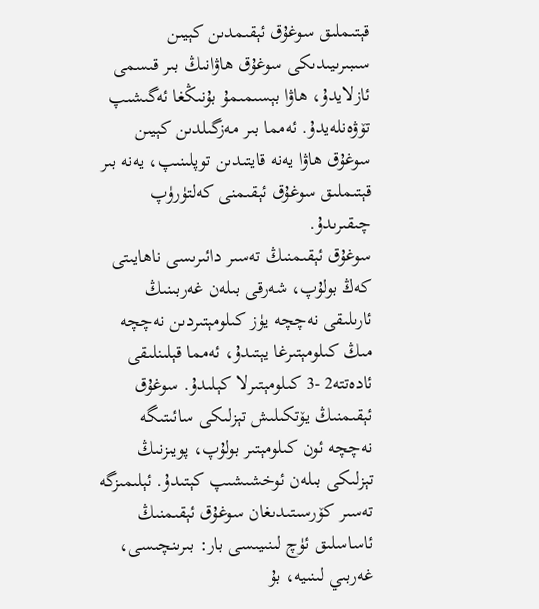قېتىملىق سوغۇق ئېقىمدىن كېيىن سىبىرىيىدىكى سوغۇق ھاۋانىڭ بىر قىسمى ئازلايدۇ، ھاۋا بېسىمىمۇ بۇنىڭغا ئەگىشىپ تۆۋەنلەيدۇ. ئەمما بىر مەزگىلدىن كېيىن سوغۇق ھاۋا يەنە قايتىدىن توپلىنىپ، يەنە بىر قېتىملىق سوغۇق ئېقىمنى كەلتۈرۈپ چىقىرىدۇ.
سوغۇق ئېقىمنىڭ تەسىر دائىرىسى ناھايىتى كەڭ بولۇپ، شەرقى بىلەن غەربىنىڭ ئارىلىقى نەچچە يۈز كىلومېتىردىن نەچچە مىڭ كىلومېتىرغا يېتىدۇ، ئەمما قېلىنلىقى ئادەتتە2 -3 كىلومېتىرلا كېلىدۇ. سوغۇق ئېقىمنىڭ يۆتكىلىش تېزلىكى سائىتىگە نەچچە ئون كىلومېتىر بولۇپ، پويىزنىڭ تېزلىكى بىلەن ئوخشىشىپ كېتىدۇ. ئېلىمىزگە تەسىر كۆرسىتىدىغان سوغۇق ئېقىمنىڭ ئاساسلىق ئۈچ لىنىيىسى بار: بىرىنچىسى، غەربىي لىنىيە، بۇ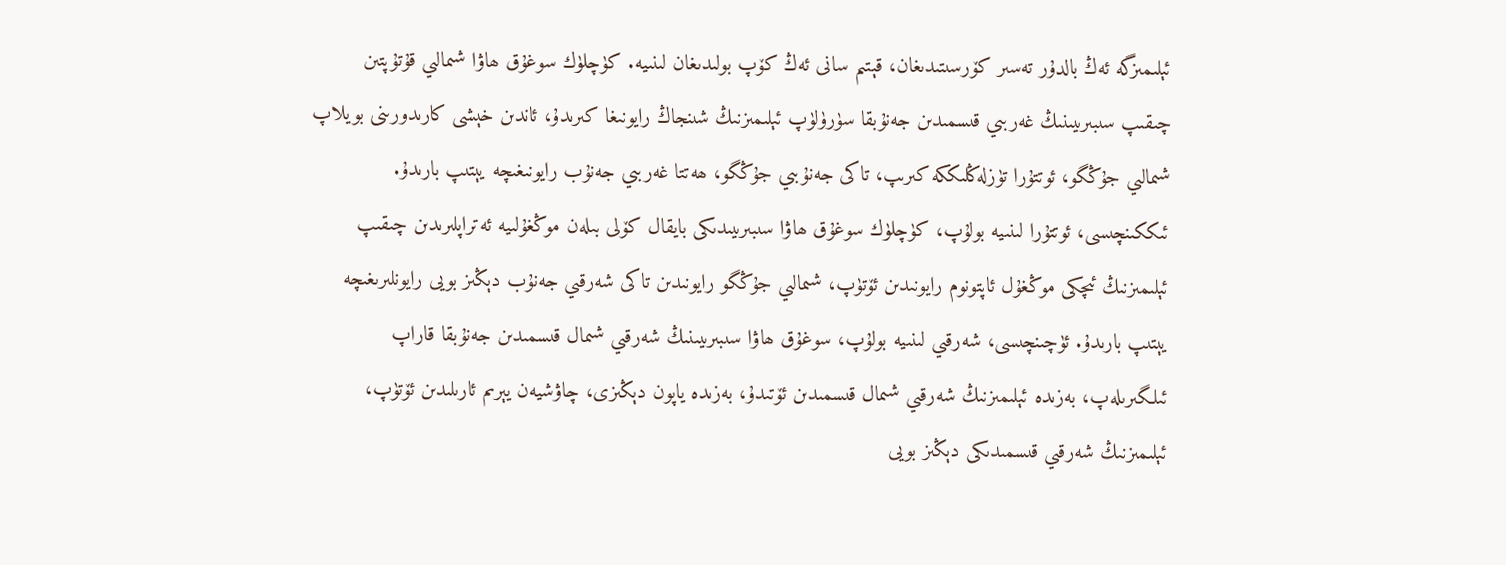ئېلىمىزگە ئەڭ بالدۇر تەسىر كۆرسىتىدىغان، قېتىم سانى ئەڭ كۆپ بولىدىغان لىنىيە. كۈچلۈك سوغۇق ھاۋا شىمالىي قۇتۇپتىن چىقىپ سىبىرىيىنىڭ غەربىي قىسمىدىن جەنۇبقا سۈرۈلۈپ ئېلىمىزنىڭ شىنجاڭ رايونىغا كىرىدۇ، ئاندىن خېشى كارىدورىنى بويلاپ شىمالىي جۇڭگو، ئوتتۇرا تۈزلەڭلىككە كىرىپ، تاكى جەنۇبىي جۇڭگو، ھەتتا غەربىي جەنۇب رايونىغىچە يېتىپ بارىدۇ. ئىككىنچىسى، ئوتتۇرا لىنىيە بولۇپ، كۈچلۈك سوغۇق ھاۋا سىبىرىيىدىكى بايقال كۆلى بىلەن موڭغۇلىيە ئەتراپلىرىدىن چىقىپ ئېلىمىزنىڭ ئىچكى موڭغۇل ئاپتونوم رايونىدىن ئۆتۈپ، شىمالىي جۇڭگو رايونىدىن تاكى شەرقىي جەنۇب دېڭىز بويى رايونلىرىغىچە يېتىپ بارىدۇ. ئۈچىنچىسى، شەرقىي لىنىيە بولۇپ، سوغۇق ھاۋا سىبىرىيىنىڭ شەرقىي شىمال قىسمىدىن جەنۇبقا قاراپ ئىلگىرىلەپ، بەزىدە ئېلىمىزنىڭ شەرقىي شىمال قىسمىدىن ئۆتىدۇ، بەزىدە ياپون دېڭىزى، چاۋشيەن يېرىم ئارىلىدىن ئۆتۈپ، ئېلىمىزنىڭ شەرقىي قىسمىدىكى دېڭىز بويى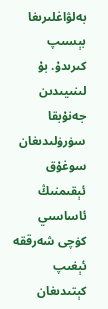بەلۋاغلىرىغا بېسىپ كىرىدۇ. بۇ لىنىيىدىن جەنۇبقا سۈرۈلىدىغان سوغۇق ئېقىمنىڭ ئاساسىي كۈچى شەرققە ئېغىپ كېتىدىغان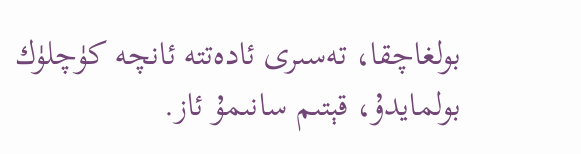بولغاچقا، تەسىرى ئادەتتە ئانچە كۈچلۈك بولمايدۇ، قېتىم سانىمۇ ئاز.